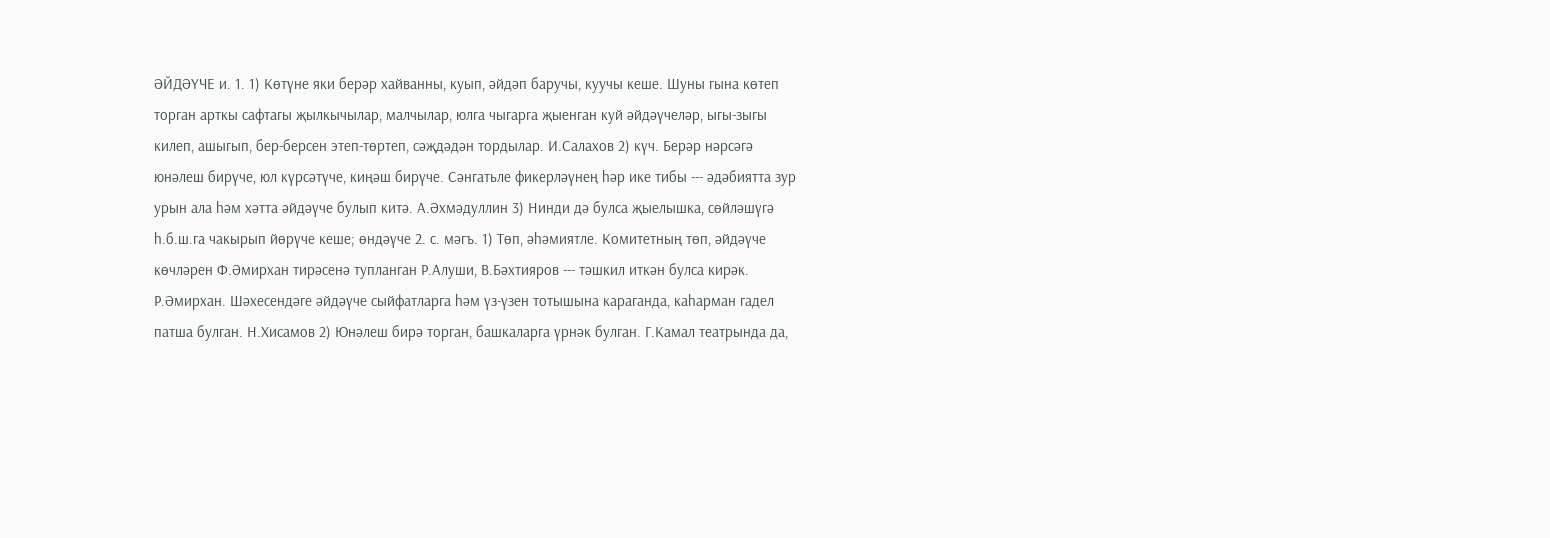ӘЙДӘҮЧЕ и. 1. 1) Көтүне яки берәр хайванны, куып, әйдәп баручы, куучы кеше. Шуны гына көтеп торган арткы сафтагы җылкычылар, малчылар, юлга чыгарга җыенган куй әйдәүчеләр, ыгы-зыгы килеп, ашыгып, бер-берсен этеп-төртеп, сәҗдәдән тордылар. И.Салахов 2) күч. Берәр нәрсәгә юнәлеш бирүче, юл күрсәтүче, киңәш бирүче. Сәнгатьле фикерләүнең һәр ике тибы --- әдәбиятта зур урын ала һәм хәтта әйдәүче булып китә. А.Әхмәдуллин 3) Нинди дә булса җыелышка, сөйләшүгә һ.б.ш.га чакырып йөрүче кеше; өндәүче 2. с. мәгъ. 1) Төп, әһәмиятле. Комитетның төп, әйдәүче көчләрен Ф.Әмирхан тирәсенә тупланган Р.Алуши, В.Бәхтияров --- тәшкил иткән булса кирәк. Р.Әмирхан. Шәхесендәге әйдәүче сыйфатларга һәм үз-үзен тотышына караганда, каһарман гадел патша булган. Н.Хисамов 2) Юнәлеш бирә торган, башкаларга үрнәк булган. Г.Камал театрында да,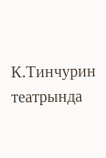К.Тинчурин театрында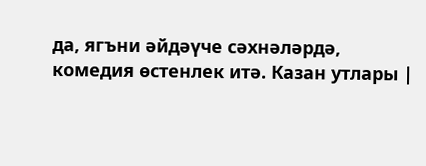да, ягъни әйдәүче сәхнәләрдә, комедия өстенлек итә. Казан утлары |